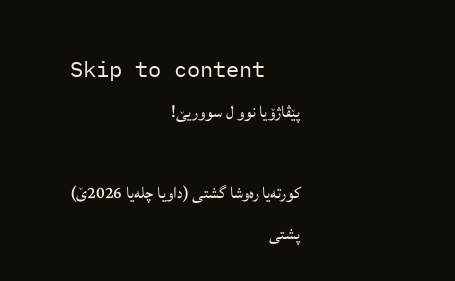Skip to content
پێڤاژۆیا نوو ل سووریێ!

کورتەیا رەوشا گشتی (داویا چلەیا 2026ێ)
پشتی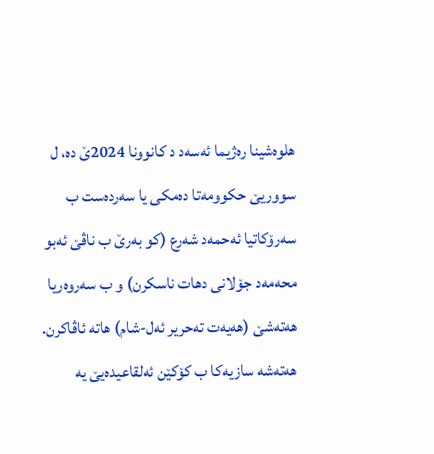ھلوەشینا رەژیما ئەسەد د کانوونا 2024ێ دە، ل سووریێ حکوومەتا دەمکی یا سەردەست ب سەرۆکاتیا ئەحمەد شەرع (کو بەرێ ب ناڤێ ئەبو محەمەد جۆلانی دهات ناسکرن) و ب سەروەریا ھەتەشێ (ھەیەت تەحریر ئەل-شام) ھاتە ئاڤاکرن. ھەتەشە سازیەکا ب کۆکێن ئەلقاعیدەیێ یە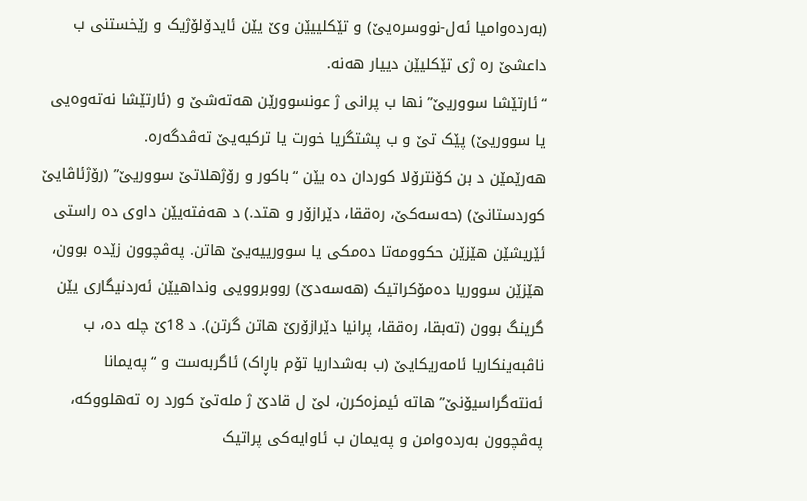(بەردەوامیا ئەل-نووسرەیێ) و تێکلییێن وێ یێن ئایدۆلۆژیک و رێخستنی ب داعشێ رە ژی تێکلیێن دییار ھەنە.
“ئارتێشا سووریێ” نھا ب پرانی ژ عونسوورێن ھەتەشێ و (ئارتێشا نەتەوەیی یا سووریێ) پێک تێ و ب پشتگریا خورت یا ترکیەیێ تەڤدگەرە.
ھەرێمێن د بن کۆنترۆلا کوردان دە یێن “باکور و رۆژھلاتێ سووریێ” (رۆژئاڤایێ کوردستانێ) (حەسەکێ، رەققا، دێرازۆر و ھتد.) د ھەفتەیێن داوی دە راستی ئێریشێن ھێزێن حکوومەتا دەمکی یا سوورییەیێ ھاتن. پەڤچوون زێدە بوون، ھێزێن سووریا دەمۆکراتیک (ھەسەدێ) رووبروویی ونداھیێن ئەردنیگاری یێن گرینگ بوون (تەبقا، رەققا، پرانیا دێرازۆرێ ھاتن گرتن). د 18ێ چلە دە، ب ناڤبەینکاریا ئامەریکایێ (ب بەشداریا تۆم باڕاک) ئاگربەست و “پەیمانا ئەنتەگراسیۆنێ” ھاتە ئیمزەکرن، لێ ل قادێ ژ ملەتێ کورد رە تەھلووکە، پەڤچوون بەردەوامن و پەیمان ب ئاوایەکی پراتیک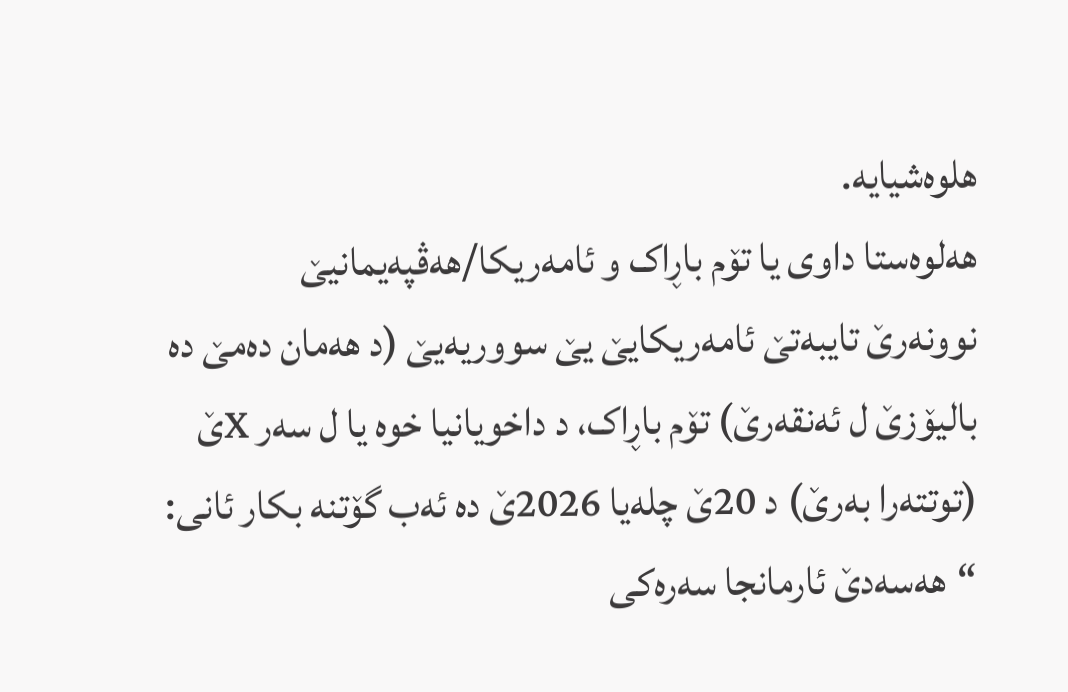ھلوەشیایە.
ھەلوەستا داوی یا تۆم باڕاک و ئامەریکا/هەڤپەیمانیێ
نوونەرێ تایبەتێ ئامەریکایێ یێ سووریەیێ (د ھەمان دەمێ دە بالیۆزێ ل ئەنقەرێ) تۆم باڕاک، د داخویانیا خوە یا ل سەر Xێ (توتتەرا بەرێ) د 20ێ چلەیا 2026ێ دە ئەب گۆتنە بکار ئانی:
“ھەسەدێ ئارمانجا سەرەکی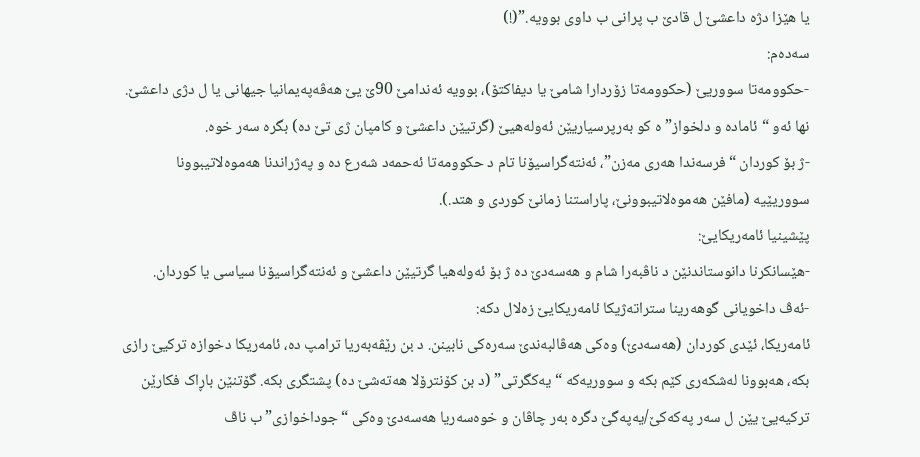یا ھێزا دژە داعشێ ل قادێ ب پرانی ب داوی بوویە.”(!)
سەدەم:
-حکوومەتا سووریێ (حکوومەتا زۆردارا شامێ یا دیفاکتۆ)، بوویە ئەندامێ 90ێ یێ هەڤەپەیمانیا جیھانی یا ل دژی داعشێ. نھا ئەو “ئامادە و دلخواز”ە کو بەرپرسیاریێن ئەولەھیێ (گرتیێن داعشێ و کامپان ژی تێ دە) بگرە سەر خوە.
-ژ بۆ کوردان “فرسەندا ھەری مەزن”، ئەنتەگراسیۆنا تام د حکوومەتا ئەحمەد شەرع دە و پەژراندنا ھەموەلاتیبوونا سووریێیە (مافێن ھەموەلاتیبوونێ، پاراستنا زمانێ کوردی و ھتد.).
پێشینیا ئامەریکایێ:
-ھێسانکرنا دانوستاندنێن د ناڤبەرا شام و ھەسەدێ دە ژ بۆ ئەولەھیا گرتیێن داعشێ و ئەنتەگراسیۆنا سیاسی یا کوردان.
-ئەڤ داخویانی گوھەرینا ستراتەژیکا ئامەریکایێ زەلال دکە:
ئامەریکا، ئێدی کوردان (ھەسەدێ) وەکی ھەڤالبەندێ سەرەکی نابینن. د بن رێڤەبەریا ترامپ دە، ئامەریکا دخوازە ترکیێ رازی بکە، ھەبوونا لەشکەری کێم بکە و سووریەکە “یەکگرتی” (د بن کۆنترۆلا ھەتەشێ دە) پشتگری بکە. گۆتنێن باڕاک فکارێن ترکیەیێ یێن ل سەر پەکەکێ/یەپەگێ دگرە بەر چاڤان و خوەسەریا ھەسەدێ وەکی “جوداخوازی” ب ناڤ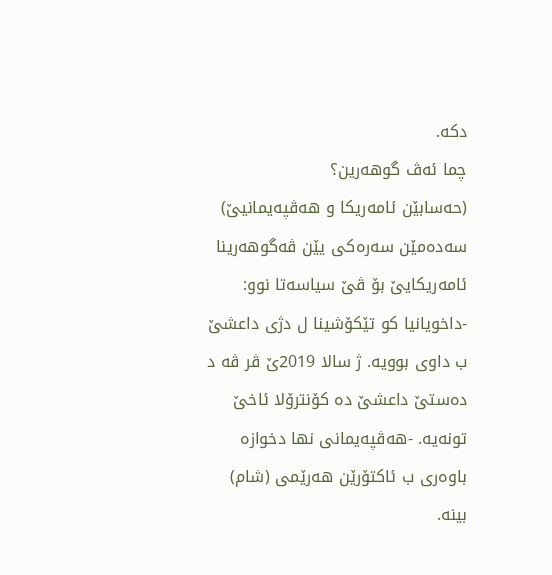دکە.
چما ئەڤ گوھەرین؟
(حەسابێن ئامەریکا و هەڤپەیمانیێ) سەدەمێن سەرەکی یێن ڤەگوھەرینا ئامەریکایێ بۆ ڤێ سیاسەتا نوو:
-داخویانیا کو تێکۆشینا ل دژی داعشێ ب داوی بوویە. ژ سالا 2019ێ ڤر ڤە د دەستێ داعشێ دە کۆنترۆلا ئاخێ تونەیە. -هەڤپەیمانی نھا دخوازە باوەری ب ئاکتۆرێن ھەرێمی (شام) بینە.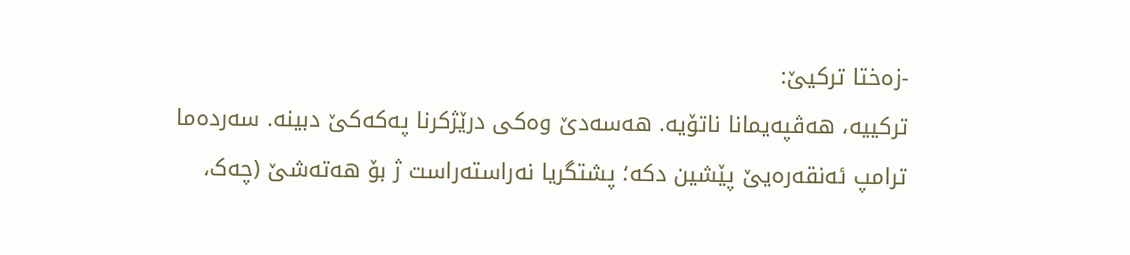-زەختا ترکیێ:
ترکییە، ھەڤپەیمانا ناتۆیە. ھەسەدێ وەکی درێژکرنا پەکەکێ دبینە. سەردەما ترامپ ئەنقەرەیێ پێشین دکە؛ پشتگریا نەراستەراست ژ بۆ ھەتەشێ (چەک،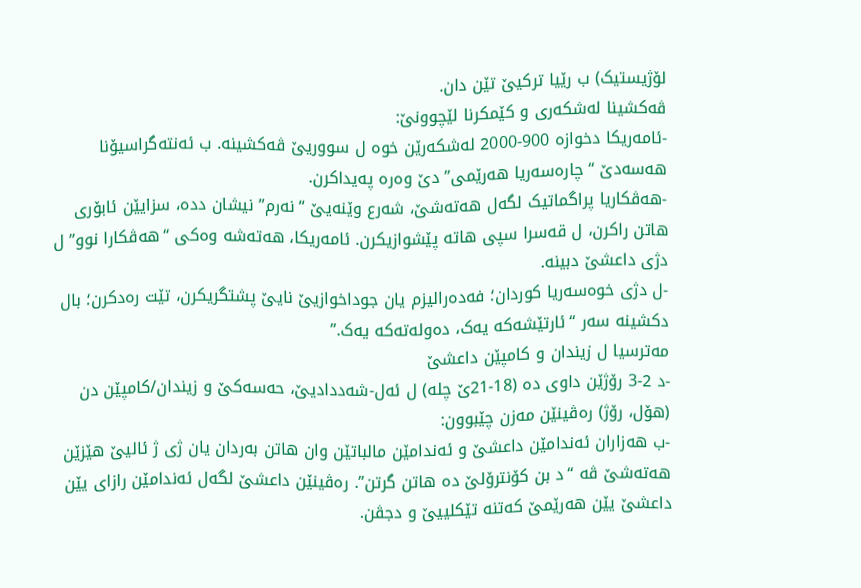لۆژیستیک) ب رێیا ترکیێ تێن دان.
ڤەکشینا لەشکەری و کێمکرنا لێچوونێ:
-ئامەریکا دخوازە 900-2000 لەشکەرێن خوە ل سووریێ ڤەکشینە. ب ئەنتەگراسیۆنا ھەسەدێ “چارەسەریا ھەرێمی” دێ وەرە پەیداکرن.
-ھەڤکاریا پراگماتیک لگەل ھەتەشێ، شەرع وێنەیێ “نەرم” نیشان ددە، سزایێن ئابۆری ھاتن راکرن، ل قەسرا سپی ھاتە پێشوازیکرن. ئامەریکا، ھەتەشە وەکی “ھەڤکارا نوو” ل دژی داعشێ دبینە.
-ل دژی خوەسەریا کوردان؛ فەدەرالیزم یان جوداخوازیێ نایێ پشتگریکرن، تێت رەدکرن؛ بال دکشینە سەر “ئارتێشەکە یەک، دەولەتەکە یەک.”
مەترسیا ل زیندان و کامپێن داعشێ
-د 2-3 رۆژێن داوی دە (18-21ێ چلە) ل ئەل-شەددادیێ، حەسەکێ و زیندان/کامپێن دن (ھۆل، رۆژ) رەڤینێن مەزن چێبوون:
-ب ھەزاران ئەندامێن داعشێ و ئەندامێن مالباتێن وان ھاتن بەردان یان ژی ژ ئالیێ ھێزێن ھەتەشێ ڤە “د بن کۆنترۆلێ دە ھاتن گرتن”. رەڤینێن داعشێ لگەل ئەندامێن رازای یێن داعشێ یێن ھەرێمێ کەتنە تێکلییێ و دجڤن.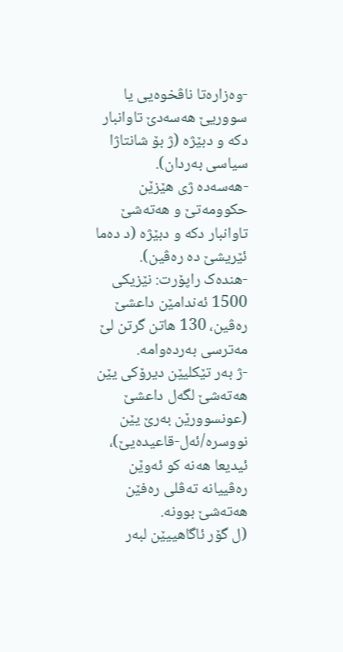-وەزارەتا ناڤخوەیی یا سووریێ ھەسەدێ تاوانبار دکە و دبێژە (ژ بۆ شانتاژا سیاسی بەردان).
-ھەسەدە ژی ھێزێن حکوومەتێ و ھەتەشێ تاوانبار دکە و دبێژە (د دەما ئێریشێ دە رەڤین).
-ھندەک راپۆرت: نێزیکی 1500 ئەندامێن داعشێ رەڤین، 130 ھاتن گرتن لێ مەترسی بەردەوامە.
-ژ بەر تێکلیێن دیرۆکی یێن ھەتەشێ لگەل داعشێ (عونسوورێن بەرێ یێن نووسرە/ئەل-قاعیدەیێ)، ئیدیعا ھەنە کو ئەوێن رەڤییانە تەڤلی رەفێن ھەتەشێ بوونە.
(ل گۆر ئاگاھییێن لبەر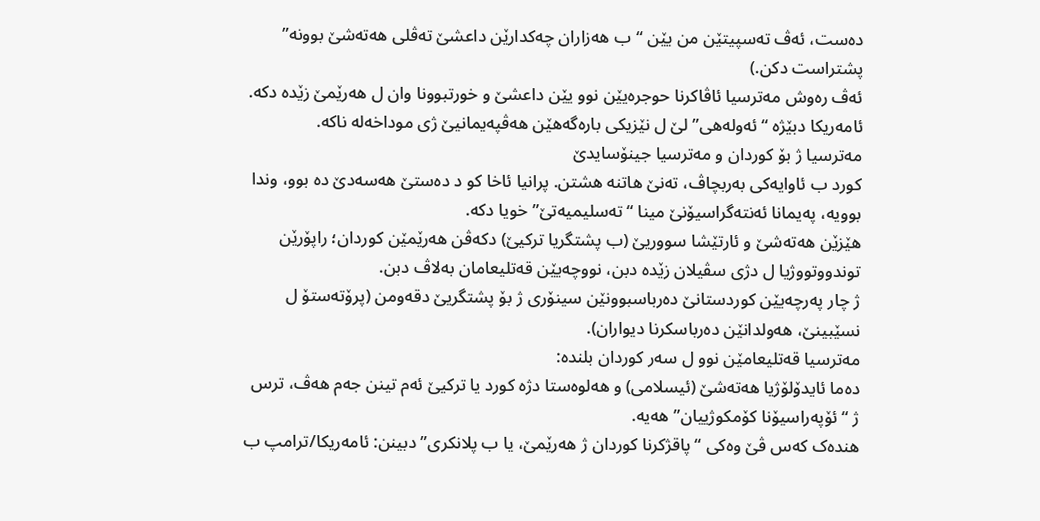دەست، ئەڤ تەسپیتێن من یێن “ب ھەزاران چەکدارێن داعشێ تەڤلی ھەتەشێ بوونە” پشتراست دکن.)
ئەڤ رەوش مەترسیا ئاڤاکرنا حوجرەیێن نوو یێن داعشێ و خورتبوونا وان ل ھەرێمێ زێدە دکە. ئامەریکا دبێژە “ئەولەھی” لێ ل نێزیکی بارەگەھێن هەڤپەیمانیێ ژی موداخەلە ناکە.
مەترسیا ژ بۆ کوردان و مەترسیا جینۆسایدێ
کورد ب ئاوایەکی بەربچاڤ، تەنێ ھاتنە ھشتن. پرانیا ئاخا کو د دەستێ ھەسەدێ دە بوو، وندا بوویە، پەیمانا ئەنتەگراسیۆنێ مینا “تەسلیمیەتێ” خویا دکە.
ھێزێن ھەتەشێ و ئارتێشا سووریێ (ب پشتگریا ترکیێ) دکەڤن ھەرێمێن کوردان؛ راپۆرێن توندووتووژیا ل دژی سڤیلان زێدە دبن، نووچەیێن قەتلیعامان بەلاڤ دبن.
ژ چار پەرچەیێن کوردستانێ دەرباسبوونێن سینۆری ژ بۆ پشتگریێ دقەومن (پرۆتەستۆ ل نسێبینێ، ھەولدانێن دەرباسکرنا دیواران).
مەترسیا قەتلیعامێن نوو ل سەر کوردان بلندە:
دەما ئایدۆلۆژیا ھەتەشێ (ئیسلامی) و ھەلوەستا دژە کورد یا ترکیێ ئەم تینن جەم ھەڤ، ترس ژ “ئۆپەراسیۆنا کۆمکوژییان” ھەیە.
ھندەک کەس ڤێ وەکی “پاقژکرنا کوردان ژ ھەرێمێ، یا ب پلانکری” دبینن: ئامەریکا/ترامپ ب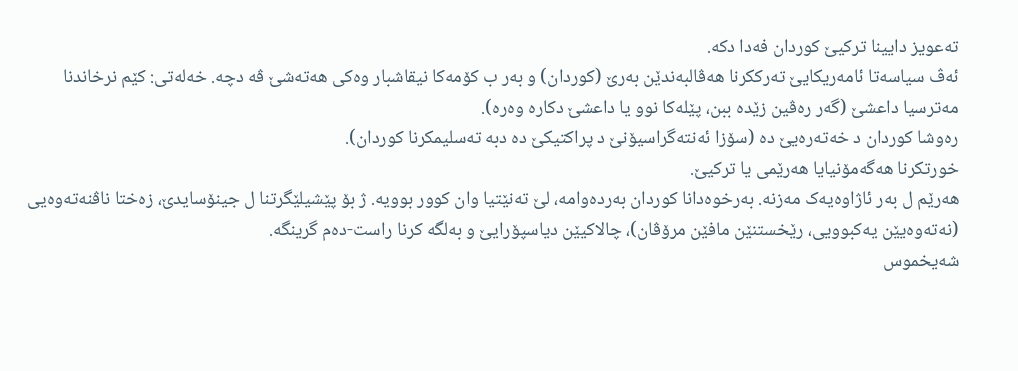تەعویز دایینا ترکیێ کوردان فەدا دکە.
ئەڤ سیاسەتا ئامەریکایێ تەرککرنا ھەڤالبەندێن بەرێ (کوردان) و بەر ب کۆمەکا نیقاشبار وەکی ھەتەشێ ڤە دچە. خەلەتی: کێم نرخاندنا مەترسیا داعشێ (گەر رەڤین زێدە ببن، پێلەکا نوو یا داعشێ دکارە وەرە).
رەوشا کوردان د خەتەرەیێ دە (سۆزا ئەنتەگراسیۆنێ د پراکتیکێ دە دبە تەسلیمکرنا کوردان).
خورتکرنا ھەگەمۆنیایا ھەرێمی یا ترکیێ.
ھەرێم ل بەر ئاژاوەیەک مەزنە. بەرخوەدانا کوردان بەردەوامە، لێ تەنێتیا وان کوور بوویە. ژ بۆ پێشیلێگرتنا ل جینۆسایدێ، زەختا ناڤنەتەوەیی (نەتەوەیێن یەکبوویی، رێخستنێن مافێن مرۆڤان)، چالاکیێن دیاسپۆرایێ و بەلگە کرنا راست-دەم گرینگە.
شەیخموس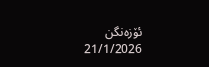ئۆزەنگن
21/1/2026